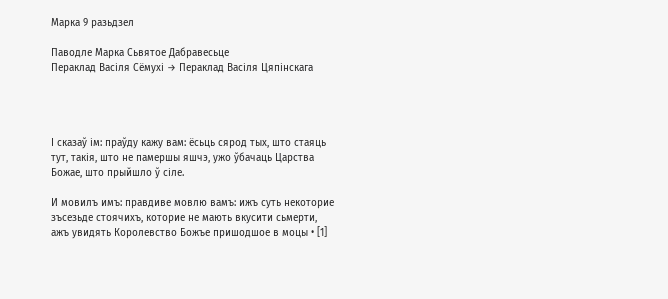Марка 9 разьдзел

Паводле Марка Сьвятое Дабравесьце
Пераклад Васіля Сёмухі → Пераклад Васіля Цяпінскага




І сказаў ім: праўду кажу вам: ёсьць сярод тых, што стаяць тут, такія, што не памершы яшчэ, ужо ўбачаць Царства Божае, што прыйшло ў сіле.

И мовилъ имъ: правдиве мовлю вамъ: ижъ суть некоторие зъсезьде стоячихъ, которие не мають вкусити сьмерти, ажъ увидять Королевство Божъе пришодшое в моцы • [1]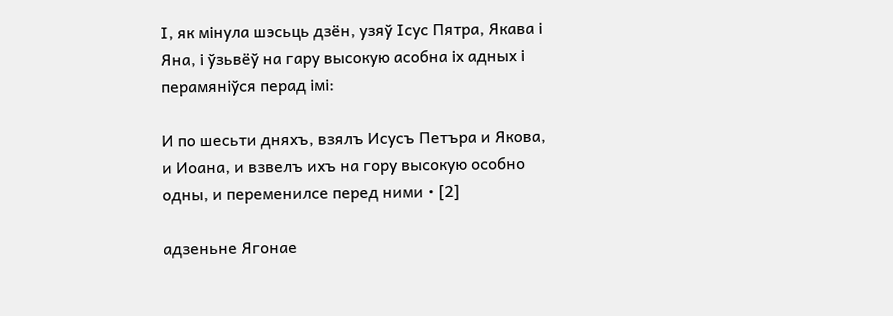І, як мінула шэсьць дзён, узяў Ісус Пятра, Якава і Яна, і ўзьвёў на гару высокую асобна іх адных і перамяніўся перад імі:

И по шесьти дняхъ, взялъ Исусъ Петъра и Якова, и Иоана, и взвелъ ихъ на гору высокую особно одны, и переменилсе перед ними • [2]

адзеньне Ягонае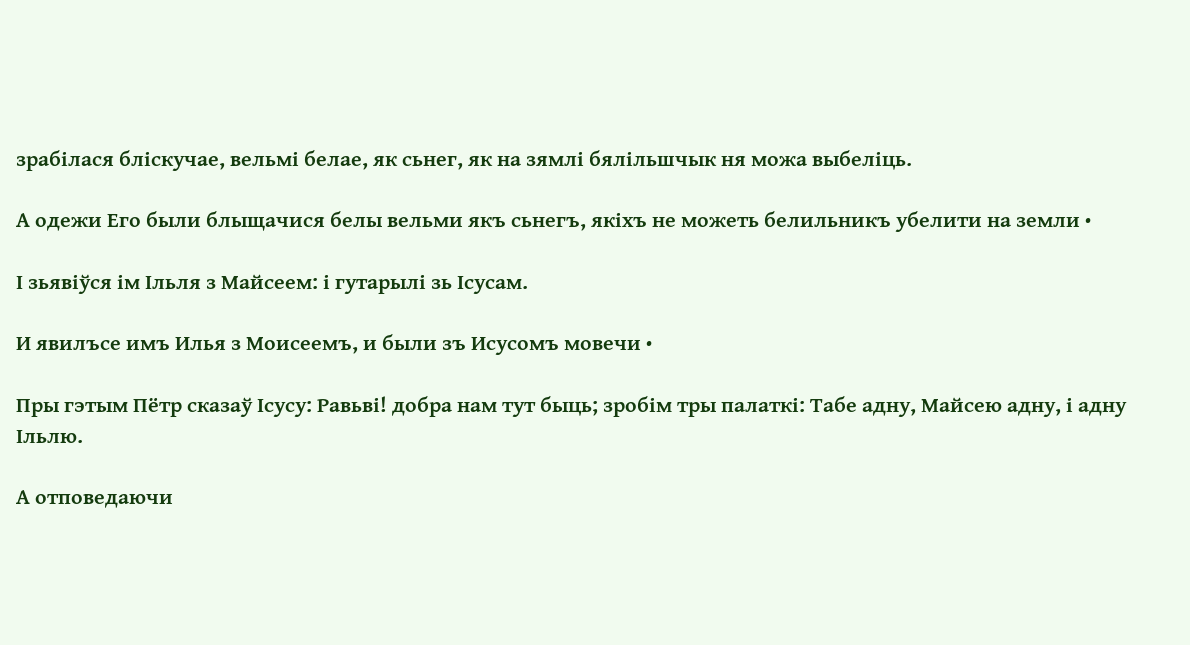зрабілася бліскучае, вельмі белае, як сьнег, як на зямлі бялільшчык ня можа выбеліць.

А одежи Его были блыщачися белы вельми якъ сьнегъ, якіхъ не можеть белильникъ убелити на земли •

І зьявіўся ім Ільля з Майсеем: і гутарылі зь Ісусам.

И явилъсе имъ Илья з Моисеемъ, и были зъ Исусомъ мовечи •

Пры гэтым Пётр сказаў Ісусу: Равьві! добра нам тут быць; зробім тры палаткі: Табе адну, Майсею адну, і адну Ільлю.

А отповедаючи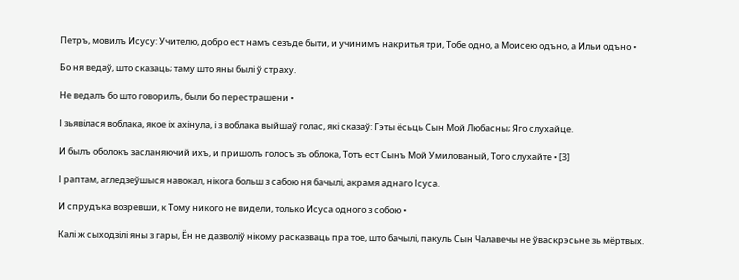Петръ, мовилъ Исусу: Учителю, добро ест намъ сезъде быти, и учинимъ накритья три, Тобе одно, а Моисею одъно, а Ильи одъно •

Бо ня ведаў, што сказаць; таму што яны былі ў страху.

Не ведалъ бо што говорилъ, были бо перестрашени •

І зьявілася воблака, якое іх ахінула, і з воблака выйшаў голас, які сказаў: Гэты ёсьць Сын Мой Любасны; Яго слухайце.

И былъ оболокъ засланяючий ихъ, и пришолъ голосъ зъ облока, Тотъ ест Сынъ Мой Умилованый, Того слухайте • [3]

І раптам, агледзеўшыся навокал, нікога больш з сабою ня бачылі, акрамя аднаго Ісуса.

И спрудъка возревши, к Тому никого не видели, только Исуса одного з собою •

Калі ж сыходзілі яны з гары, Ён не дазволіў нікому расказваць пра тое, што бачылі, пакуль Сын Чалавечы не ўваскрэсьне зь мёртвых.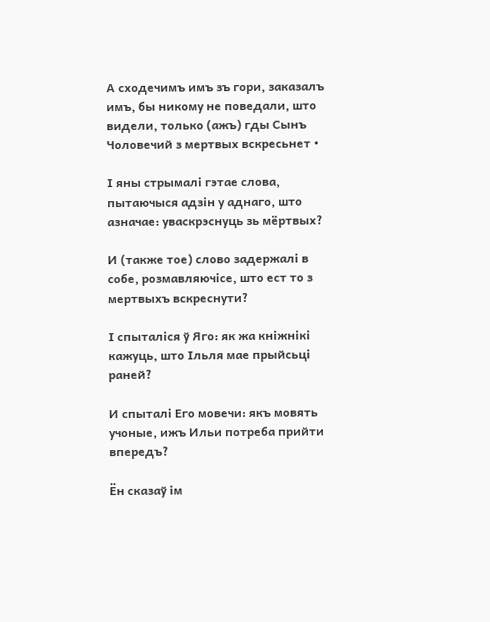А сходечимъ имъ зъ гори, заказалъ имъ, бы никому не поведали, што видели, только (ажъ) гды Сынъ Чоловечий з мертвых вскресьнет •

І яны стрымалі гэтае слова, пытаючыся адзін у аднаго, што азначае: уваскрэснуць зь мёртвых?

И (также тое) слово задержалі в собе, розмавляючісе, што ест то з мертвыхъ вскреснути?

І спыталіся ў Яго: як жа кніжнікі кажуць, што Ільля мае прыйсьці раней?

И спыталі Его мовечи: якъ мовять учоные, ижъ Ильи потреба прийти впередъ?

Ён сказаў ім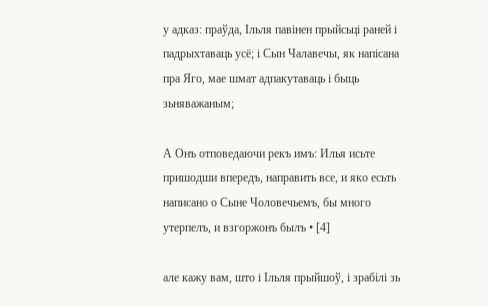у адказ: праўда, Ільля павінен прыйсьці раней і падрыхтаваць усё; і Сын Чалавечы, як напісана пра Яго, мае шмат адпакутаваць і быць зьняважаным;

А Онъ отповедаючи рекъ имъ: Илья исьте пришодши впередъ, направить все, и яко есьть написано о Сыне Чоловечьемъ, бы много утерпелъ, и взгоржонъ былъ • [4]

але кажу вам, што і Ільля прыйшоў, і зрабілі зь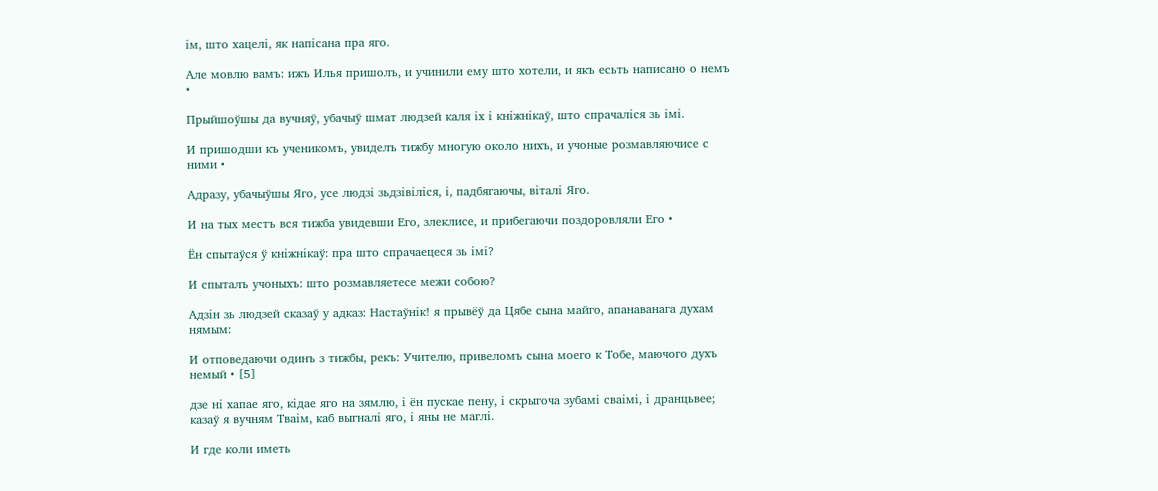ім, што хацелі, як напісана пра яго.

Але мовлю вамъ: ижъ Илья пришолъ, и учинили ему што хотели, и якъ есьть написано о немъ •

Прыйшоўшы да вучняў, убачыў шмат людзей каля іх і кніжнікаў, што спрачаліся зь імі.

И пришодши къ ученикомъ, увиделъ тижбу многую около нихъ, и учоные розмавляючисе с ними •

Адразу, убачыўшы Яго, усе людзі зьдзівіліся, і, падбягаючы, віталі Яго.

И на тых местъ вся тижба увидевши Его, злеклисе, и прибегаючи поздоровляли Его •

Ён спытаўся ў кніжнікаў: пра што спрачаецеся зь імі?

И спыталъ учоныхъ: што розмавляетесе межи собою?

Адзін зь людзей сказаў у адказ: Настаўнік! я прывёў да Цябе сына майго, апанаванага духам нямым:

И отповедаючи одинъ з тижбы, рекъ: Учителю, привеломъ сына моего к Тобе, маючого духъ немый • [5]

дзе ні хапае яго, кідае яго на зямлю, і ён пускае пену, і скрыгоча зубамі сваімі, і дранцьвее; казаў я вучням Тваім, каб выгналі яго, і яны не маглі.

И где коли иметь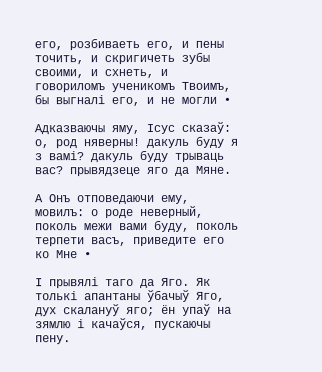его, розбиваеть его, и пены точить, и скригичеть зубы своими, и схнеть, и говориломъ ученикомъ Твоимъ, бы выгналі его, и не могли •

Адказваючы яму, Ісус сказаў: о, род няверны! дакуль буду я з вамі? дакуль буду трываць вас? прывядзеце яго да Мяне.

А Онъ отповедаючи ему, мовилъ: о роде неверный, поколь межи вами буду, поколь терпети васъ, приведите его ко Мне •

І прывялі таго да Яго. Як толькі апантаны ўбачыў Яго, дух скалануў яго; ён упаў на зямлю і качаўся, пускаючы пену.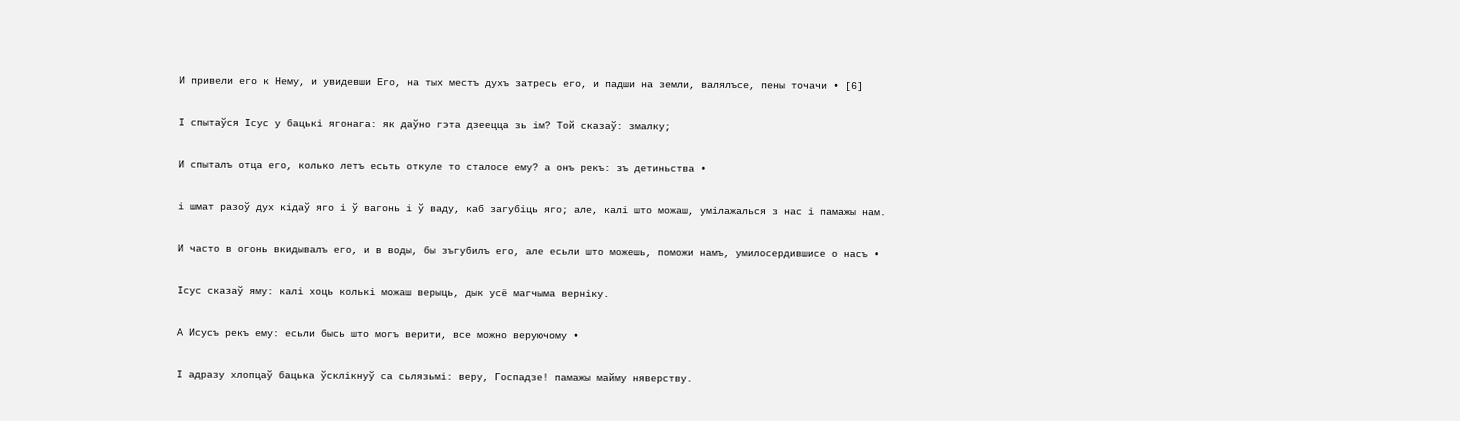И привели его к Нему, и увидевши Его, на тых местъ духъ затресь его, и падши на земли, валялъсе, пены точачи • [6]

І спытаўся Ісус у бацькі ягонага: як даўно гэта дзеецца зь ім? Той сказаў: змалку;

И спыталъ отца его, колько летъ есьть откуле то сталосе ему? а онъ рекъ: зъ детиньства •

і шмат разоў дух кідаў яго і ў вагонь і ў ваду, каб загубіць яго; але, калі што можаш, умілажалься з нас і памажы нам.

И часто в огонь вкидывалъ его, и в воды, бы зъгубилъ его, але есьли што можешь, поможи намъ, умилосердившисе о насъ •

Ісус сказаў яму: калі хоць колькі можаш верыць, дык усё магчыма верніку.

А Исусъ рекъ ему: есьли бысь што могъ верити, все можно веруючому •

І адразу хлопцаў бацька ўсклікнуў са сьлязьмі: веру, Госпадзе! памажы майму няверству.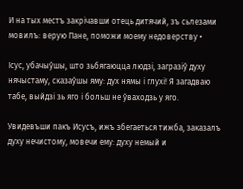И на тых местъ закрічавши отець дитячий, зъ сьлезами мовилъ: верую Пане, поможи моему недоверству •

Ісус, убачыўшы, што зьбягаюцца людзі, загразіў духу нячыстаму, сказаўшы яму: дух нямы і глухі! Я загадваю табе, выйдзі зь яго і больш не ўваходзь у яго.

Увидевъши пакъ Исусъ, ижъ збегаеться тижба, заказалъ духу нечистому, мовечи ему: духу немый и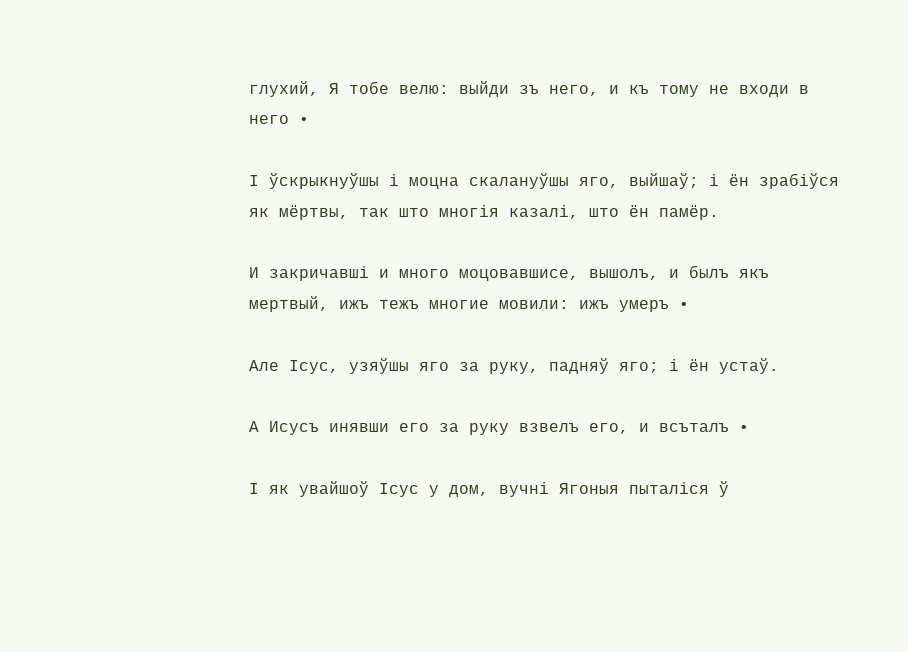глухий, Я тобе велю: выйди зъ него, и къ тому не входи в него •

І ўскрыкнуўшы і моцна скалануўшы яго, выйшаў; і ён зрабіўся як мёртвы, так што многія казалі, што ён памёр.

И закричавші и много моцовавшисе, вышолъ, и былъ якъ мертвый, ижъ тежъ многие мовили: ижъ умеръ •

Але Ісус, узяўшы яго за руку, падняў яго; і ён устаў.

А Исусъ инявши его за руку взвелъ его, и всъталъ •

І як увайшоў Ісус у дом, вучні Ягоныя пыталіся ў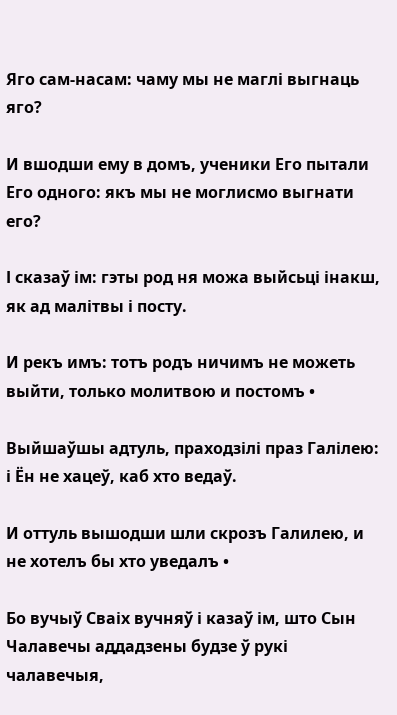Яго сам-насам: чаму мы не маглі выгнаць яго?

И вшодши ему в домъ, ученики Его пытали Его одного: якъ мы не моглисмо выгнати его?

І сказаў ім: гэты род ня можа выйсьці інакш, як ад малітвы і посту.

И рекъ имъ: тотъ родъ ничимъ не можеть выйти, только молитвою и постомъ •

Выйшаўшы адтуль, праходзілі праз Галілею: і Ён не хацеў, каб хто ведаў.

И оттуль вышодши шли скрозъ Галилею, и не хотелъ бы хто уведалъ •

Бо вучыў Сваіх вучняў і казаў ім, што Сын Чалавечы аддадзены будзе ў рукі чалавечыя,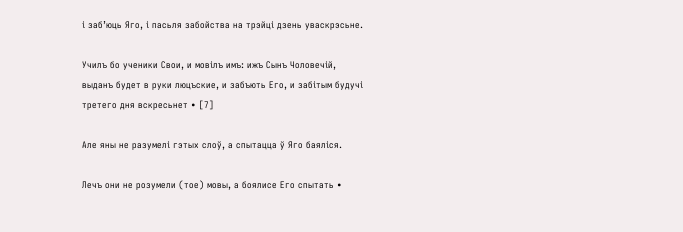і заб’юць Яго, і пасьля забойства на трэйці дзень уваскрэсьне.

Училъ бо ученики Свои, и мовілъ имъ: ижъ Сынъ Чоловечій, выданъ будет в руки люцъские, и забъють Его, и забітым будучі третего дня вскресьнет • [7]

Але яны не разумелі гэтых слоў, а спытацца ў Яго баяліся.

Лечъ они не розумели (тое) мовы, а боялисе Его спытать •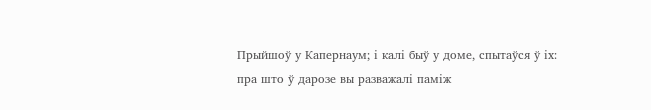Прыйшоў у Капернаум; і калі быў у доме, спытаўся ў іх: пра што ў дарозе вы разважалі паміж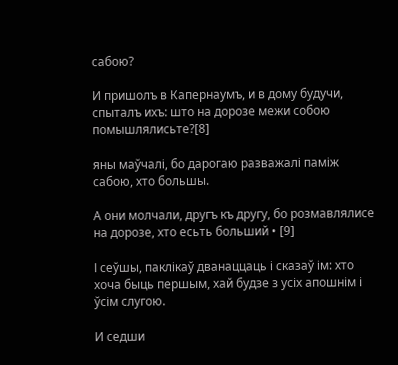сабою?

И пришолъ в Капернаумъ, и в дому будучи, спыталъ ихъ: што на дорозе межи собою помышлялисьте?[8]

яны маўчалі, бо дарогаю разважалі паміж сабою, хто большы.

А они молчали, другъ къ другу, бо розмавлялисе на дорозе, хто есьть больший • [9]

І сеўшы, паклікаў дванаццаць і сказаў ім: хто хоча быць першым, хай будзе з усіх апошнім і ўсім слугою.

И седши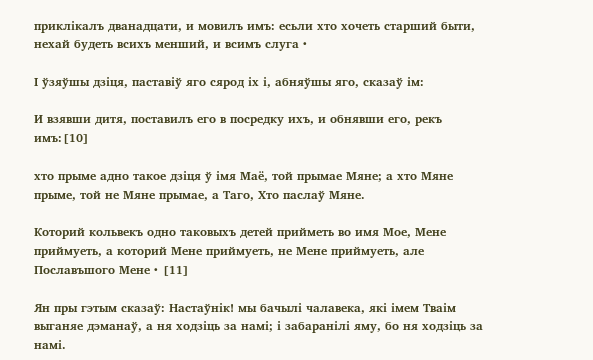приклікалъ дванадцати, и мовилъ имъ: есьли хто хочеть старший быти, нехай будеть всихъ менший, и всимъ слуга •

І ўзяўшы дзіця, паставіў яго сярод іх і, абняўшы яго, сказаў ім:

И взявши дитя, поставилъ его в посредку ихъ, и обнявши его, рекъ имъ:[10]

хто прыме адно такое дзіця ў імя Маё, той прымае Мяне; а хто Мяне прыме, той не Мяне прымае, а Таго, Хто паслаў Мяне.

Которий кольвекъ одно таковыхъ детей прийметь во имя Мое, Мене приймуеть, а которий Мене приймуеть, не Мене приймуеть, але Пославъшого Мене • [11]

Ян пры гэтым сказаў: Настаўнік! мы бачылі чалавека, які імем Тваім выганяе дэманаў, а ня ходзіць за намі; і забаранілі яму, бо ня ходзіць за намі.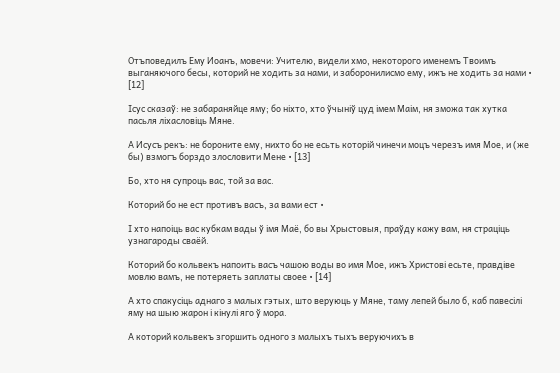Отъповедилъ Ему Иоанъ, мовечи: Учителю, видели хмо, некоторого именемъ Твоимъ выганяючого бесы, которий не ходить за нами, и заборонилисмо ему, ижъ не ходить за нами • [12]

Ісус сказаў: не забараняйце яму; бо ніхто, хто ўчыніў цуд імем Маім, ня зможа так хутка пасьля ліхасловіць Мяне.

А Исусъ рекъ: не бороните ему, нихто бо не есьть которій чинечи моцъ черезъ имя Мое, и (же бы) взмогъ борздо злословити Мене • [13]

Бо, хто ня супроць вас, той за вас.

Которий бо не ест противъ васъ, за вами ест •

І хто напоіць вас кубкам вады ў імя Маё, бо вы Хрыстовыя, праўду кажу вам, ня страціць узнагароды сваёй.

Которий бо кольвекъ напоить васъ чашою воды во имя Мое, ижъ Христові есьте, правдіве мовлю вамъ, не потеряеть заплаты своее • [14]

А хто спакусіць аднаго з малых гэтых, што веруюць у Мяне, таму лепей было б, каб павесілі яму на шыю жарон і кінулі яго ў мора.

А которий кольвекъ згоршить одного з малыхъ тыхъ веруючихъ в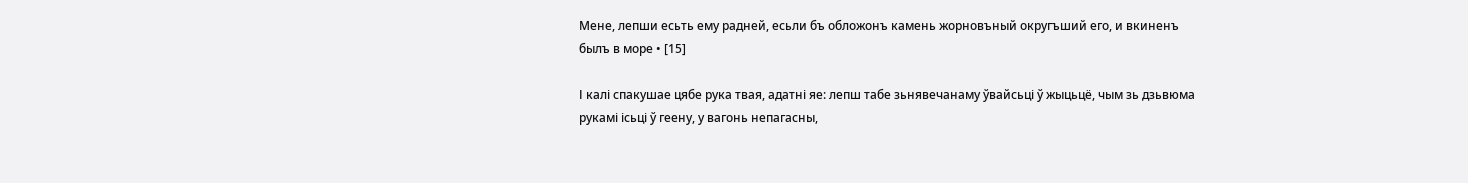Мене, лепши есьть ему радней, есьли бъ обложонъ камень жорновъный округъший его, и вкиненъ былъ в море • [15]

І калі спакушае цябе рука твая, адатні яе: лепш табе зьнявечанаму ўвайсьці ў жыцьцё, чым зь дзьвюма рукамі ісьці ў геену, у вагонь непагасны,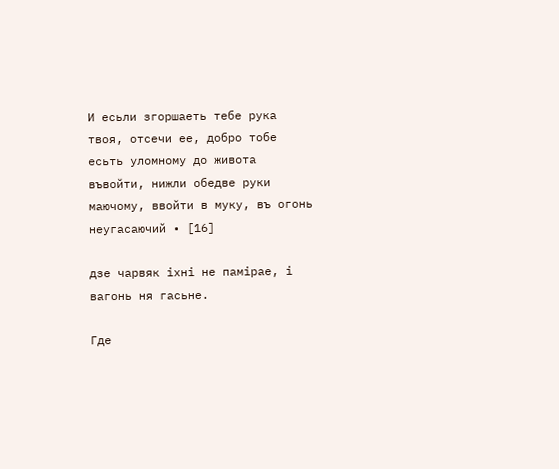И есьли згоршаеть тебе рука твоя, отсечи ее, добро тобе есьть уломному до живота въвойти, нижли обедве руки маючому, ввойти в муку, въ огонь неугасаючий • [16]

дзе чарвяк іхні не памірае, і вагонь ня гасьне.

Где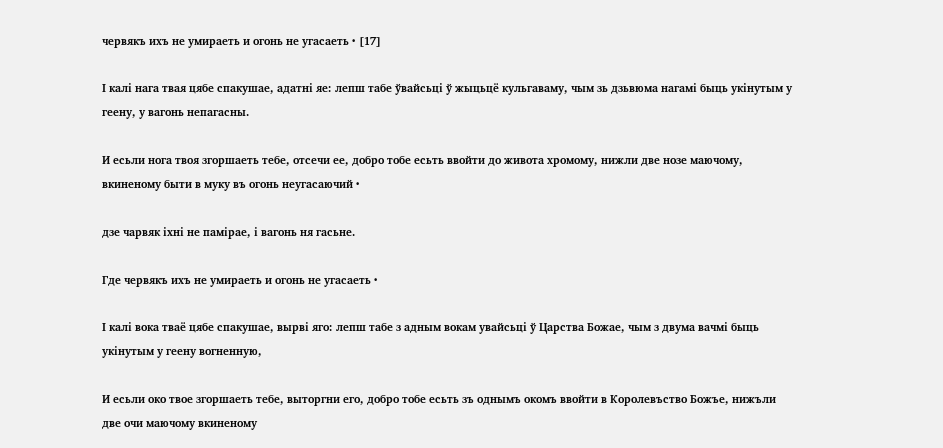червякъ ихъ не умираеть и огонь не угасаеть • [17]

І калі нага твая цябе спакушае, адатні яе: лепш табе ўвайсьці ў жыцьцё кульгаваму, чым зь дзьвюма нагамі быць укінутым у геену, у вагонь непагасны.

И есьли нога твоя згоршаеть тебе, отсечи ее, добро тобе есьть ввойти до живота хромому, нижли две нозе маючому, вкиненому быти в муку въ огонь неугасаючий •

дзе чарвяк іхні не памірае, і вагонь ня гасьне.

Где червякъ ихъ не умираеть и огонь не угасаеть •

І калі вока тваё цябе спакушае, вырві яго: лепш табе з адным вокам увайсьці ў Царства Божае, чым з двума вачмі быць укінутым у геену вогненную,

И есьли око твое згоршаеть тебе, выторгни его, добро тобе есьть зъ однымъ окомъ ввойти в Королевъство Божъе, нижъли две очи маючому вкиненому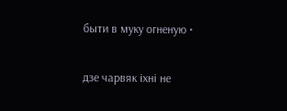быти в муку огненую •

дзе чарвяк іхні не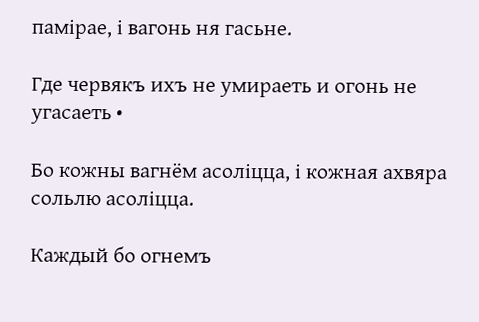памірае, і вагонь ня гасьне.

Где червякъ ихъ не умираеть и огонь не угасаеть •

Бо кожны вагнём асоліцца, і кожная ахвяра сольлю асоліцца.

Каждый бо огнемъ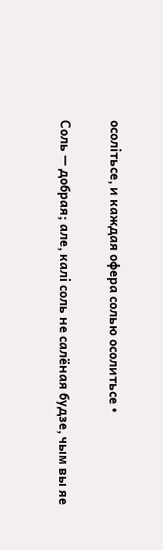осолітьсе, и каждая офера солью осолитьсе •

Соль — добрая; але, калі соль не салёная будзе, чым вы яе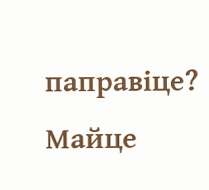паправіце? Майце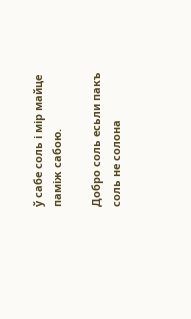ў сабе соль і мір майце паміж сабою.

Добро соль есьли пакъ соль не солона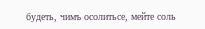будеть, чимъ осолитьсе, мейте соль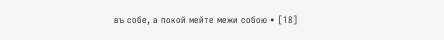въ собе, а покой мейте межи собою • [18]